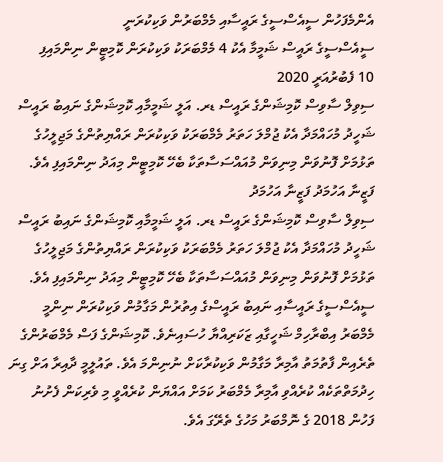އެންމެފަހުން ސީއެސްސީގެ ރައީސާއި މެމްބަރުން ވަކިކުރަނީ
ސީއެސްސީގެ ރައީސް ޝަމީމާ އެކު 4 މެމްބަރަކު ވަކިކުރަން ކޮމިޓީން ނިންމައިފި
10 ފެބުރުއަރީ 2020
ސިވިލް ސާވިސް ކޮމިޝަންގެ ރައީސް ޑރ. އަލީ ޝަމީމާއި ކޮމިޝަންގެ ނައިބު ރައީސް ޝަހީދު މުހައްމަދާ އެކު ޖުމްލަ ހަތަރު މެމްބަރަކު ވަކިކުރަން ރައްޔިތުންގެ މަޖިލީހުގެ ތަޅުމަށް ފޮނުވަން މިނިވަން މުއައްސަސާތަކާ ބެހޭ ކޮމިޓީން މިއަދު ނިންމައިފި އެވެ.
ފަޒީނާ އަހުމަދު ފަޒީނާ އަހުމަދު
ސިވިލް ސާވިސް ކޮމިޝަންގެ ރައީސް ޑރ. އަލީ ޝަމީމާއި ކޮމިޝަންގެ ނައިބު ރައީސް ޝަހީދު މުހައްމަދާ އެކު ޖުމްލަ ހަތަރު މެމްބަރަކު ވަކިކުރަން ރައްޔިތުންގެ މަޖިލީހުގެ ތަޅުމަށް ފޮނުވަން މިނިވަން މުއައްސަސާތަކާ ބެހޭ ކޮމިޓީން މިއަދު ނިންމައިފި އެވެ.
ސީއެސްސީގެ ރައީސާއި ނައިބު ރައީސްގެ އިތުރުން މަގާމުން ވަކިކުރަން ނިންމީ މެމްބަރު އިބްރާހިމް ޝަހީގާއި ޒަކަރިއްޔާ ހުސައިނެވެ. ކޮމިޝަންގެ ފަސް މެމްބަރުންގެ ތެރެއިން ފާތުމަތު އާމިރާ މަގާމުން ވަކިކުރާކަށް ނުނިންމަ އެވެ. ތައުލީމީ ދާއިރާ އަށް ގިނަ ހިދުމަތްތަކެއް ކުރެއްވި އާމިރާ މެމްބަރު ކަމަށް އައްޔަން ކުރެއްވީ މި ވެރިކަން ފެށުނު ފަހުން 2018 ގެ ނޮމްބަރު މަހުގެ ތެރޭގަ އެވެ.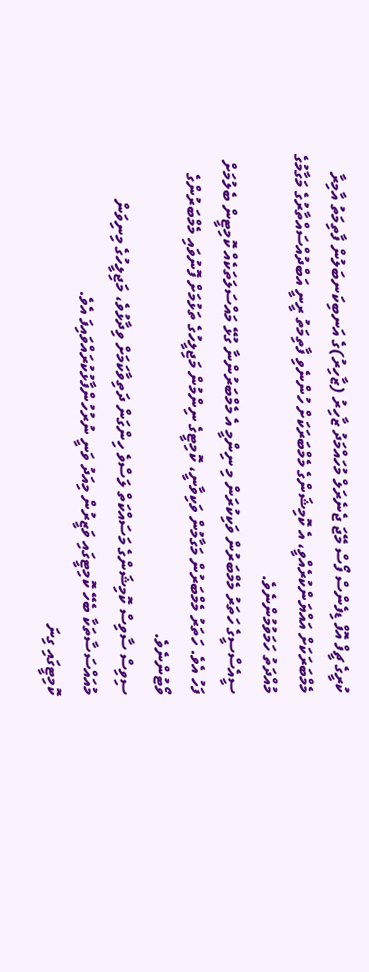ކުރީގެ ޗީފް އޮފް ޑިފެންސް ފޯސް މޭޖަ ޖެނެރަލް މުހައްމަދު ޒާހިރު (ޒާހިރު)ގެ އަނބިކަނބަލުން ފާތިމަތު އާމިރާ މެމްބަރަކަށް އައްޔަންކުރެއްވީ، އެ ކޮމިޝަންގެ މެމްބަރަކަށް ހުންނެވި ފާތިމަތު ރީނީ އަބްދުއްސައްތާރުގެ މަގާމުގެ މުއްދަތު ހަމަވުމުންނެވެ.
ސީއެސްސީގެ ހަތަރު މެމްބަރުން ވަކިކުރަން މި ނިންމީ އެ މެމްބަރުންނާ ގުޅޭ މައްސަލަތަކެއް ކޮމިޓީން ބެލުމަށް ފަހު އެވެ. ހަތަރު މެމްބަރުން މަގާމުން ވަކިވާނީ، ކޮމިޓީގެ ނިންމުން މަޖިލީހުގެ ތަޅުމަށް ފޮނުވައި މެމްބަރުންގެ ވޯޓުންނެވެ.
ސިވިސް ސާވިސް ކޮމިޝަންގެ މަސައްކަތް ލަސްވެ ހިންގަން ދަތިވާކަމަށް ވިދާޅުވެ، މަޖިލީހުގެ މިނިވަން މުއައްސަސާތަކާ ބެހޭ ކޮމިޓީގައި ވަޒީރުން މިއަދު ވަނީ ނުރުހުންފާޅުކުރައްވައިފަ އެވެ.
ކޮމިޓީގައި ގިނަ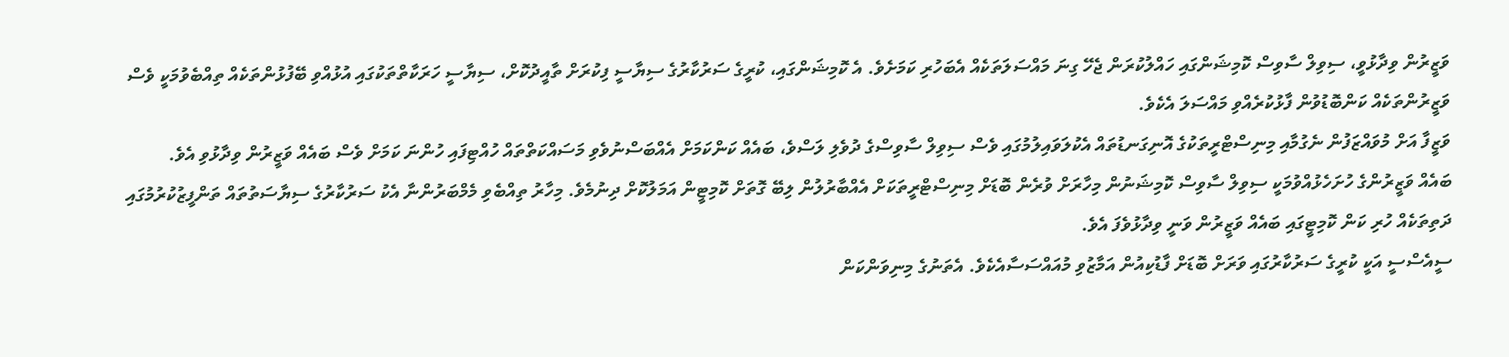ވަޒީރުން ވިދާޅުވީ، ސިވިލް ސާވިސް ކޮމިޝަންގައި ހައްލުކުރަން ޖެހޭ ގިނަ މައްސަލަތަކެއް އެބަހުރި ކަމަށެވެ. އެ ކޮމިޝަންގައި، ކުރީގެ ސަރުކާރުގެ ސިޔާސީ ފިކުރަށް ތާއީދުކޮށް، ސިޔާސީ ހަރަކާތްތަކުގައި އުޅުއްވި ބޭފުޅުންތަކެއް ތިއްބެވުމަކީ ވެސް ވަޒީރުންތަކެއް ކަންބޮޑުވުން ފާޅުކުރެއްވި މައްސަލަ އެކެވެ.
ވަޒީފާ އަށް މުވައްޒަފުން ނެގުމާއި މިނިސްޓްރީތަކުގެ އޮނިގަނޑުތައް އެކުލަވައިލުމުގައި ވެސް ސިވިލް ސާވިސްގެ ދުވެލި ލަސްވެ، ބައެއް ކަންކަމަށް އެއްބަސްނުވެވި މަސައްކަތްތައް ހުއްޓިފައި ހުންނަ ކަމަށް ވެސް ބައެއް ވަޒީރުން ވިދާޅުވި އެވެ.
ބައެއް ވަޒީރުންގެ ހުށަހެޅުއްވުމަކީ ސިވިލް ސާވިސް ކޮމިޝަނުން މިހާރަށް ވުރެން ބޮޑަށް މިނިސްޓްރީތަކަށް އެއްބާރުލުން ލިބޭ ގޮތަށް ކޮމިޓީން އަމަލުކޮށް ދިނުމެވެ. މިހާރު ތިއްބެވި މެމްބަރުންނާ އެކު ސަރުކާރުގެ ސިޔާސަތުތައް ތަންފީޒުކުރުމުގައި ދަތިތަކެއް ހުރި ކަން ކޮމިޓީގައި ބައެއް ވަޒީރުން ވަނީ ވިދާޅުވެފަ އެވެ.
ސީއެސްސީ އަކީ ކުރީގެ ސަރުކާރުގައި ވަރަށް ބޮޑަށް ފާޑުކިއުން އަމާޒުވި މުއައްސަސާއެކެވެ. އެތަނުގެ މިނިވަންކަން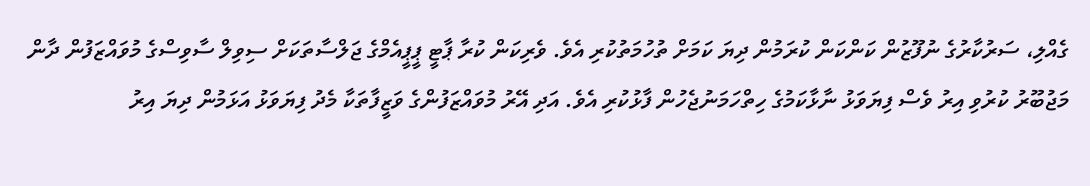ގެއްލި، ސަރުކާރުގެ ނުފޫޒުން ކަންކަން ކުރަމުން ދިޔަ ކަމަށް ތުހުމަތުކުރި އެވެ. ވެރިކަން ކުރާ ޕާޓީ ޕީޕީއެމްގެ ޖަލްސާތަކަށް ސިވިލް ސާވިސްގެ މުވައްޒަފުން ދާން މަޖުބޫރު ކުރުވި އިރު ވެސް ފިޔަވަޅު ނާޅާކަމުގެ ހިތްހަމަނުޖެހުން ފާޅުކުރި އެވެ. އަދި އޭރު މުވައްޒަފުންގެ ވަޒީފާތަކާ މެދު ފިޔަވަޅު އަޅަމުން ދިޔަ އިރު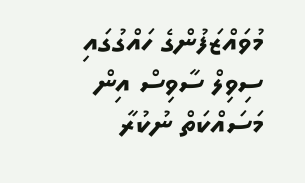މުވައްޒަފުންގެ ހައްގުގައި ސިވިލް ސާވިސް އިން މަސައްކަތް ނުކުރާ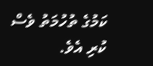ކަމުގެ ތުހުމަތު ވެސް ކުރި އެވެ.